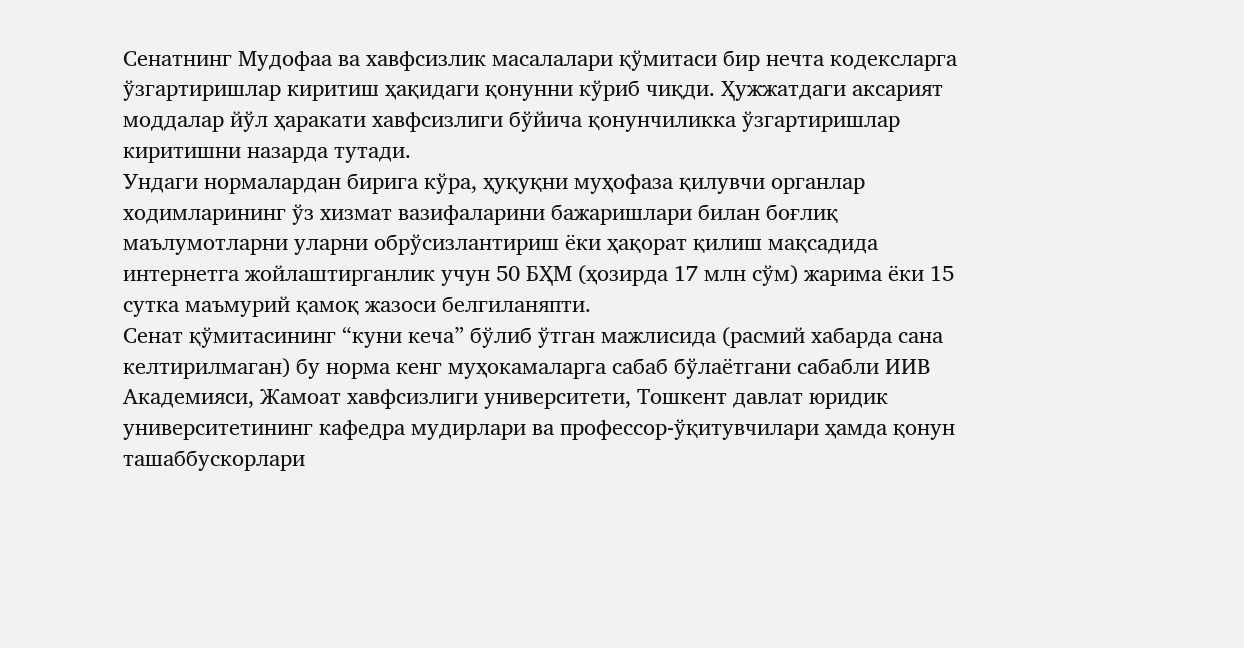Сенатнинг Мудофаа ва хавфсизлик масалалари қўмитаси бир нечта кодексларга ўзгартиришлар киритиш ҳақидаги қонунни кўриб чиқди. Ҳужжатдаги аксарият моддалар йўл ҳаракати хавфсизлиги бўйича қонунчиликка ўзгартиришлар киритишни назарда тутади.
Ундаги нормалардан бирига кўра, ҳуқуқни муҳофаза қилувчи органлар ходимларининг ўз хизмат вазифаларини бажаришлари билан боғлиқ маълумотларни уларни обрўсизлантириш ёки ҳақорат қилиш мақсадида интернетга жойлаштирганлик учун 50 БҲМ (ҳозирда 17 млн сўм) жарима ёки 15 сутка маъмурий қамоқ жазоси белгиланяпти.
Сенат қўмитасининг “куни кеча” бўлиб ўтган мажлисида (расмий хабарда сана келтирилмаган) бу норма кенг муҳокамаларга сабаб бўлаётгани сабабли ИИВ Академияси, Жамоат хавфсизлиги университети, Тошкент давлат юридик университетининг кафедра мудирлари ва профессор-ўқитувчилари ҳамда қонун ташаббускорлари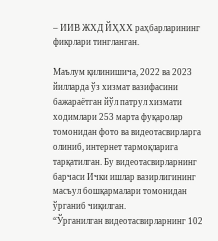– ИИВ ЖХД ЙҲХХ раҳбарларининг фикрлари тингланган.

Маълум қилинишича, 2022 ва 2023 йилларда ўз хизмат вазифасини бажараётган йўл патрул хизмати ходимлари 253 марта фуқаролар томонидан фото ва видеотасвирларга олиниб, интернет тармоқларига тарқатилган. Бу видеотасвирларнинг барчаси Ички ишлар вазирлигининг масъул бошқармалари томонидан ўрганиб чиқилган.
“Ўрганилган видеотасвирларнинг 102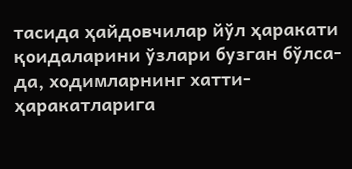тасида ҳайдовчилар йўл ҳаракати қоидаларини ўзлари бузган бўлса-да, ходимларнинг хатти-ҳаракатларига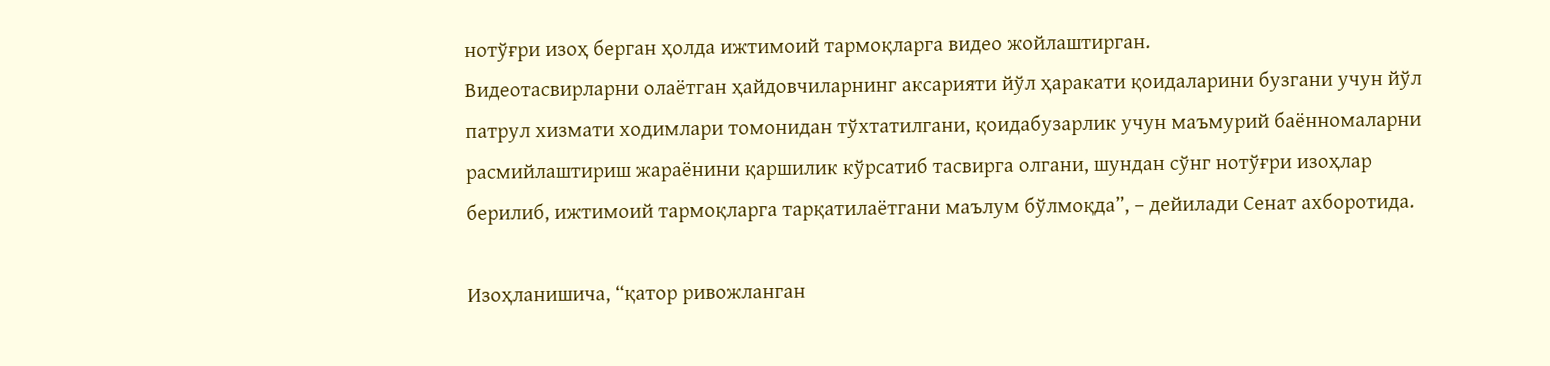нотўғри изоҳ берган ҳолда ижтимоий тармоқларга видео жойлаштирган.
Видеотасвирларни олаётган ҳайдовчиларнинг аксарияти йўл ҳаракати қоидаларини бузгани учун йўл патрул хизмати ходимлари томонидан тўхтатилгани, қоидабузарлик учун маъмурий баённомаларни расмийлаштириш жараёнини қаршилик кўрсатиб тасвирга олгани, шундан сўнг нотўғри изоҳлар берилиб, ижтимоий тармоқларга тарқатилаётгани маълум бўлмоқда”, – дейилади Сенат ахборотида.

Изоҳланишича, “қатор ривожланган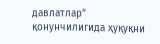давлатлар” қонунчилигида ҳуқуқни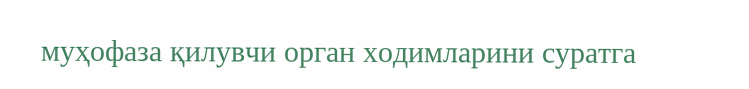муҳофаза қилувчи орган ходимларини суратга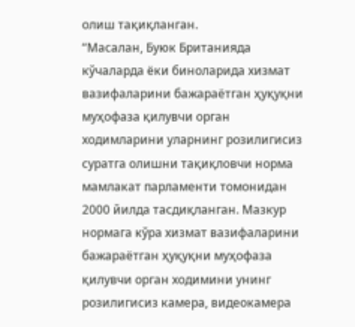олиш тақиқланган.
“Масалан, Буюк Британияда кўчаларда ёки биноларида хизмат вазифаларини бажараётган ҳуқуқни муҳофаза қилувчи орган ходимларини уларнинг розилигисиз суратга олишни тақиқловчи норма мамлакат парламенти томонидан 2000 йилда тасдиқланган. Мазкур нормага кўра хизмат вазифаларини бажараётган ҳуқуқни муҳофаза қилувчи орган ходимини унинг розилигисиз камера, видеокамера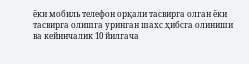ёки мобиль телефон орқали тасвирга олган ёки тасвирга олишга уринган шахс ҳибсга олиниши ва кейинчалик 10 йилгача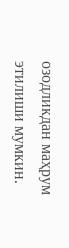озодликдан маҳрум этилиши мумкин.